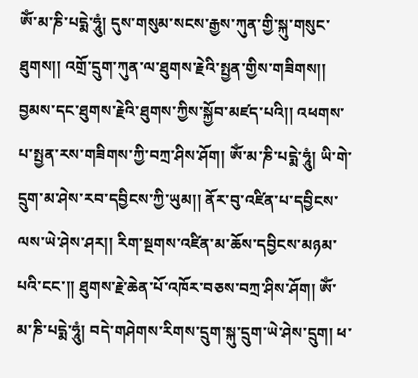ཨོཾ་མ་ཎི་པདྨེ་ཧཱུཾ། དུས་གསུམ་སངས་རྒྱས་ཀུན་གྱི་སྐུ་གསུང་ཐུགས།། འགྲོ་དྲུག་ཀུན་ལ་ཐུགས་རྗེའི་སྤྱན་གྱིས་གཟིགས།། བྱམས་དང་ཐུགས་རྗེའི་ཐུགས་ཀྱིས་སྐྱོབ་མཛད་པའི།། འཕགས་པ་སྤྱན་རས་གཟིགས་ཀྱི་བཀྲ་ཤིས་ཤོག། ཨོཾ་མ་ཎི་པདྨེ་ཧཱུཾ། ཡི་གེ་དྲུག་མ་ཤེས་རབ་དབྱིངས་ཀྱི་ཡུམ།། ནོར་བུ་འཛིན་པ་དབྱིངས་ལས་ཡེ་ཤེས་ཤར།། རིག་སྔགས་འཛིན་མ་ཆོས་དབྱིངས་མཉམ་པའི་ངང་།། ཐུགས་རྗེ་ཆེན་པོ་འཁོར་བཅས་བཀྲ་ཤིས་ཤོག། ཨོཾ་མ་ཎི་པདྨེ་ཧཱུཾ། བདེ་གཤེགས་རིགས་དྲུག་སྐུ་དྲུག་ཡེ་ཤེས་དྲུག། ཕ་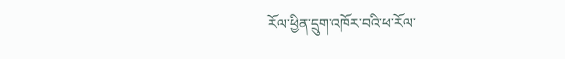རོལ་ཕྱིན་དྲུག་འཁོར་བའི་ཕ་རོལ་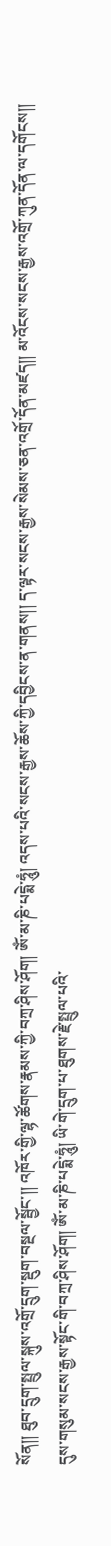སོན།། ཐུབ་དྲུག་སྤྲུལ་སྐུས་འགྲོ་དྲུག་སྡུག་བསྔལ་སྦྱོང་།། འཁོར་གྱི་ལྷ་ཚོགས་རྣམས་ཀྱི་བཀྲ་ཤིས་ཤོག། ཨོཾ་མ་ཎི་པདྨེ་ཧཱུཾ། འདས་པའི་སངས་རྒྱས་ཆོས་ཀྱི་དབྱིངས་ན་གནས།། ད་ལྟར་སངས་རྒྱས་སེམས་ཅན་འགྲོ་དོན་མཛད།། མ་འོངས་སངས་རྒྱས་འགྲོ་ཀུན་དོན་ལ་དགོངས།། དུས་གསུམ་སངས་རྒྱས་སྟོང་གི་བཀྲ་ཤིས་ཤོག། ཨོཾ་མ་ཎི་པདྨེ་ཧཱུཾ། ཡི་གེ་དྲུག་པ་ཐུགས་རྗེ་སྤྲུལ་པའི་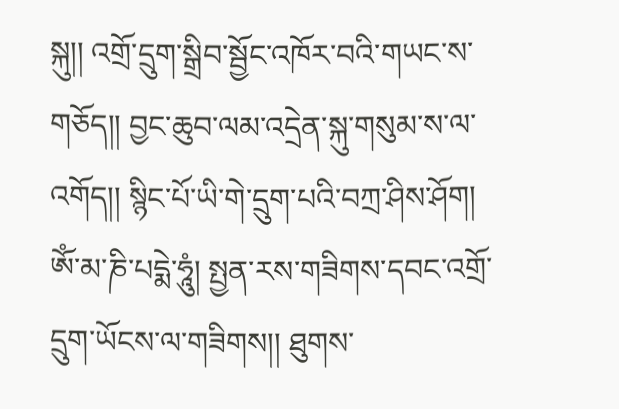སྐུ།། འགྲོ་དྲུག་སྒྲིབ་སྦྱོང་འཁོར་བའི་གཡང་ས་གཅོད།། བྱང་ཆུབ་ལམ་འདྲེན་སྐུ་གསུམ་ས་ལ་འགོད།། སྙིང་པོ་ཡི་གེ་དྲུག་པའི་བཀྲ་ཤིས་ཤོག། ཨོཾ་མ་ཎི་པདྨེ་ཧཱུཾ། སྤྱན་རས་གཟིགས་དབང་འགྲོ་དྲུག་ཡོངས་ལ་གཟིགས།། ཐུགས་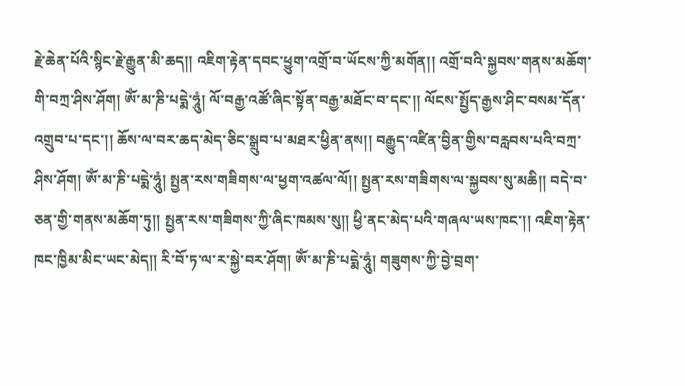རྗེ་ཆེན་པོའི་སྙིང་རྗེ་རྒྱུན་མི་ཆད།། འཇིག་རྟེན་དབང་ཕྱུག་འགྲོ་བ་ཡོངས་ཀྱི་མགོན།། འགྲོ་བའི་སྐྱབས་གནས་མཆོག་གི་བཀྲ་ཤིས་ཤོག། ཨོཾ་མ་ཎི་པདྨེ་ཧཱུཾ། ལོ་བརྒྱ་འཚོ་ཞིང་སྟོན་བརྒྱ་མཐོང་བ་དང་།། ལོངས་སྤྱོད་རྒྱས་ཤིང་བསམ་དོན་འགྲུབ་པ་དང་།། ཆོས་ལ་བར་ཆད་མེད་ཅིང་སྒྲུབ་པ་མཐར་ཕྱིན་ནས།། བརྒྱུད་འཛིན་བྱིན་གྱིས་བརླབས་པའི་བཀྲ་ཤིས་ཤོག། ཨོཾ་མ་ཎི་པདྨེ་ཧཱུཾ། སྤྱན་རས་གཟིགས་ལ་ཕྱག་འཚལ་ལོ།། སྤྱན་རས་གཟིགས་ལ་སྐྱབས་སུ་མཆི།། བདེ་བ་ཅན་གྱི་གནས་མཆོག་ཏུ།། སྤྱན་རས་གཟིགས་ཀྱི་ཞིང་ཁམས་སུ།། ཕྱི་ནང་མེད་པའི་གཞལ་ཡས་ཁང་།། འཇིག་རྟེན་ཁང་ཁྱིམ་མིང་ཡང་མེད།། རི་བོ་ཏ་ལ་ར་སྐྱེ་བར་ཤོག། ཨོཾ་མ་ཎི་པདྨེ་ཧཱུཾ། གཟུགས་ཀྱི་བྱེ་བྲག་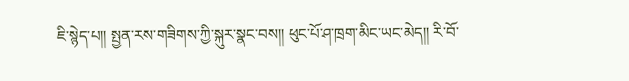ཇི་སྙེད་པ།། སྤྱན་རས་གཟིགས་ཀྱི་སྐུར་སྣང་བས།། ཕུང་པོ་ཤ་ཁྲག་མིང་ཡང་མེད།། རི་བོ་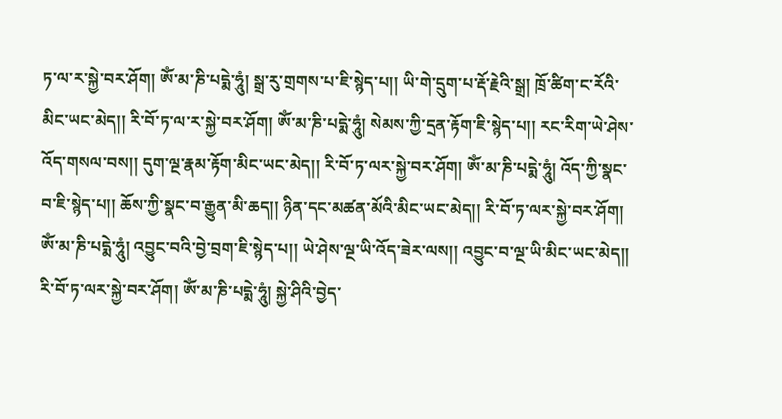ཏ་ལ་ར་སྐྱེ་བར་ཤོག། ཨོཾ་མ་ཎི་པདྨེ་ཧཱུཾ། སྒྲ་རུ་གྲགས་པ་ཇི་སྙེད་པ།། ཡི་གེ་དྲུག་པ་རྡོ་རྗེའི་སྒྲ། ཁྲོ་ཚིག་ང་རོའི་མིང་ཡང་མེད།། རི་བོ་ཏ་ལ་ར་སྐྱེ་བར་ཤོག། ཨོཾ་མ་ཎི་པདྨེ་ཧཱུཾ། སེམས་ཀྱི་དྲན་རྟོག་ཇི་སྙེད་པ།། རང་རིག་ཡེ་ཤེས་འོད་གསལ་བས།། དུག་ལྔ་རྣམ་རྟོག་མིང་ཡང་མེད།། རི་བོ་ཏ་ལར་སྐྱེ་བར་ཤོག། ཨོཾ་མ་ཎི་པདྨེ་ཧཱུཾ། འོད་ཀྱི་སྣང་བ་ཇི་སྙེད་པ།། ཆོས་ཀྱི་སྣང་བ་རྒྱུན་མི་ཆད།། ཉིན་དང་མཚན་མོའི་མིང་ཡང་མེད།། རི་བོ་ཏ་ལར་སྐྱེ་བར་ཤོག། ཨོཾ་མ་ཎི་པདྨེ་ཧཱུཾ། འབྱུང་བའི་བྱེ་བྲག་ཇི་སྙེད་པ།། ཡེ་ཤེས་ལྔ་ཡི་འོད་ཟེར་ལས།། འབྱུང་བ་ལྔ་ཡི་མིང་ཡང་མེད།། རི་བོ་ཏ་ལར་སྐྱེ་བར་ཤོག། ཨོཾ་མ་ཎི་པདྨེ་ཧཱུཾ། སྐྱེ་ཤིའི་བྱེད་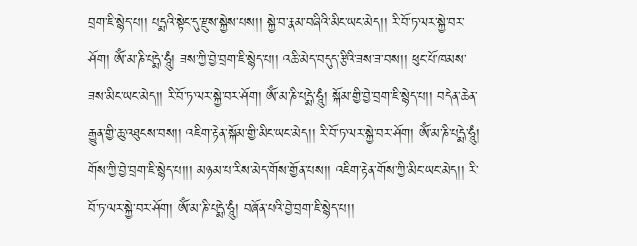བྲག་ཇི་སྙེད་པ།། པདྨའི་སྟེང་དུ་རྫུས་སྐྱེས་པས།། སྐྱེ་བ་རྣམ་བཞིའི་མིང་ཡང་མེད།། རི་བོ་ཏ་ལར་སྐྱེ་བར་ཤོག། ཨོཾ་མ་ཎི་པདྨེ་ཧཱུཾ། ཟས་ཀྱི་བྱེ་བྲག་ཇི་སྙེད་པ།། འཆི་མེད་བདུད་རྩིའི་ཟས་ཟ་བས།། ཕུང་པོ་ཁམས་ཟས་མིང་ཡང་མེད།། རི་བོ་ཏ་ལར་སྐྱེ་བར་ཤོག། ཨོཾ་མ་ཎི་པདྨེ་ཧཱུཾ། སྐོམ་གྱི་བྱེ་བྲག་ཇི་སྙེད་པ།། བདེན་ཆེན་རྒྱུན་གྱི་ཆུ་འཐུངས་བས།། འཇིག་རྟེན་སྐོམ་གྱི་མིང་ཡང་མེད།། རི་བོ་ཏ་ལར་སྐྱེ་བར་ཤོག། ཨོཾ་མ་ཎི་པདྨེ་ཧཱུཾ། གོས་ཀྱི་བྱེ་བྲག་ཇི་སྙེད་པ།།། མཉམ་པ་རིས་མེད་གོས་གྱོན་པས།། འཇིག་རྟེན་གོས་ཀྱི་མིང་ཡང་མེད།། རི་བོ་ཏ་ལར་སྐྱེ་བར་ཤོག། ཨོཾ་མ་ཎི་པདྨེ་ཧཱུཾ། བཞོན་པའི་བྱེ་བྲག་ཇི་སྙེད་པ།།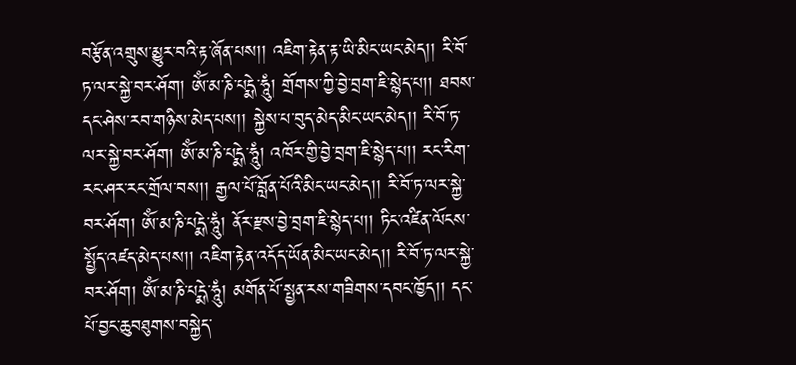བརྩོན་འགྲུས་མྱུར་བའི་རྟ་ཞོན་པས།། འཇིག་རྟེན་རྟ་ཡི་མིང་ཡང་མེད།། རི་བོ་ཏ་ལར་སྐྱེ་བར་ཤོག། ཨོཾ་མ་ཎི་པདྨེ་ཧཱུཾ། གྲོགས་ཀྱི་བྱེ་བྲག་ཇི་སྙེད་པ།། ཐབས་དང་ཤེས་རབ་གཉིས་མེད་པས།། སྐྱེས་པ་བུད་མེད་མིང་ཡང་མེད།། རི་བོ་ཏ་ལར་སྐྱེ་བར་ཤོག། ཨོཾ་མ་ཎི་པདྨེ་ཧཱུཾ། འཁོར་གྱི་བྱེ་བྲག་ཇི་སྙེད་པ།། རང་རིག་རང་ཤར་རང་གྲོལ་བས།། རྒྱལ་པོ་བློན་པོའི་མིང་ཡང་མེད།། རི་བོ་ཏ་ལར་སྐྱེ་བར་ཤོག། ཨོཾ་མ་ཎི་པདྨེ་ཧཱུཾ། ནོར་རྫས་བྱེ་བྲག་ཇི་སྙེད་པ།། ཏིང་འཛིན་ལོངས་སྤྱོད་འཛད་མེད་པས།། འཇིག་རྟེན་འདོད་ཡོན་མིང་ཡང་མེད།། རི་བོ་ཏ་ལར་སྐྱེ་བར་ཤོག། ཨོཾ་མ་ཎི་པདྨེ་ཧཱུཾ། མགོན་པོ་སྤྱན་རས་གཟིགས་དབང་ཁྱོད།། དང་པོ་བྱང་ཆུབཐུགས་བསྐྱེད་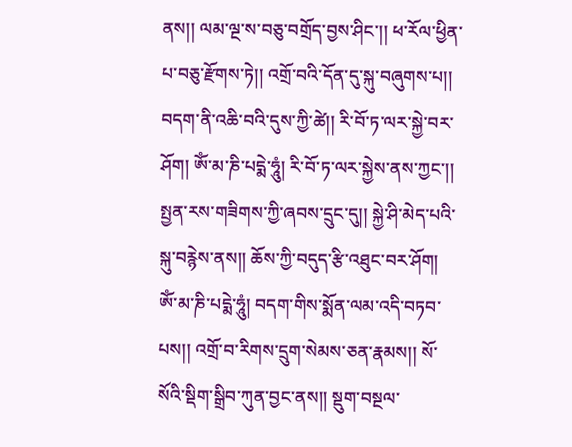ནས།། ལམ་ལྔ་ས་བཅུ་བགྲོད་བྱས་ཤིང་།། ཕ་རོལ་ཕྱིན་པ་བཅུ་རྫོགས་ཏེ།། འགྲོ་བའི་དོན་དུ་སྐུ་བཞུགས་པ།། བདག་ནི་འཆི་བའི་དུས་ཀྱི་ཚེ།། རི་བོ་ཏ་ལར་སྐྱེ་བར་ཤོག། ཨོཾ་མ་ཎི་པདྨེ་ཧཱུཾ། རི་བོ་ཏ་ལར་སྐྱེས་ནས་ཀྱང་།། སྤྱན་རས་གཟིགས་ཀྱི་ཞབས་དྲུང་དུ།། སྐྱེ་ཤི་མེད་པའི་སྐུ་བརྙེས་ནས།། ཆོས་ཀྱི་བདུད་རྩི་འཐུང་བར་ཤོག། ཨོཾ་མ་ཎི་པདྨེ་ཧཱུཾ། བདག་གིས་སྨོན་ལམ་འདི་བཏབ་པས།། འགྲོ་བ་རིགས་དྲུག་སེམས་ཅན་རྣམས།། སོ་སོའི་སྡིག་སྒྲིབ་ཀུན་བྱང་ནས།། སྡུག་བསྔལ་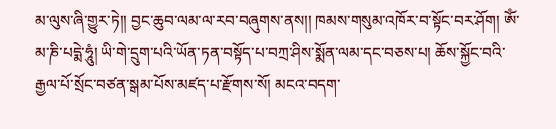མ་ལུས་ཞི་གྱུར་ཏེ།། བྱང་ཆུབ་ལམ་ལ་རབ་བཞུགས་ནས།། ཁམས་གསུམ་འཁོར་བ་སྟོང་བར་ཤོག། ཨོཾ་མ་ཎི་པདྨེ་ཧཱུཾ། ཡི་གེ་དྲུག་པའི་ཡོན་ཏན་བསྟོད་པ་བཀྲ་ཤིས་སྨོན་ལམ་དང་བཅས་པ། ཆོས་སྐྱོང་བའི་རྒྱལ་པོ་སྲོང་བཙན་སྒམ་པོས་མཛད་པ་རྫོགས་སོ། མངའ་བདག་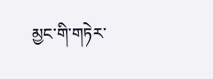མྱང་གི་གཏེར་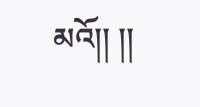མའོ།། །།